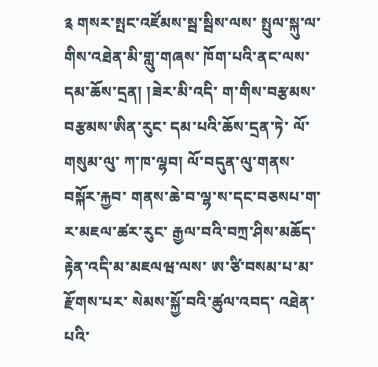༉ གསར་སྤང་འཛོམས་སྦ་སྦིས་ལས་ སྤུལ་སྐུ་ལ་གིས་འཐེན་མི་གླུ་གཞས་ ཁོག་པའི་ནང་ལས་དམ་ཆོས་དྲན། །ཟེར་མི་འདི་ ག་གིས་བརྩམས་བརྩམས་ཨིན་རུང་ དམ་པའི་ཆོས་དྲན་ཏེ་ ལོ་གསུམ་ལུ་ ཀ་ཁ་ལྷབ། ལོ་བདུན་ལུ་གནས་བསྐོར་རྐྱབ་ གནས་ཆེ་བ་ལྷ་ས་དང་བཅསཔ་ག་ར་མཇལ་ཚར་རུང་ རྒྱལ་བའི་བཀྲ་ཤིས་མཆོད་རྟེན་འདི་མ་མཇལཝ་ལས་ ཨ་ཙི་བསམ་པ་མ་རྫོགས་པར་ སེམས་སྐྱོ་བའི་ཚུལ་འབད་ འཐེན་པའི་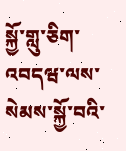སྐྱོ་གླུ་ཅིག་འབདཝ་ལས་ སེམས་སྐྱོ་བའི་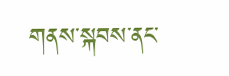གནས་སྐབས་ནང་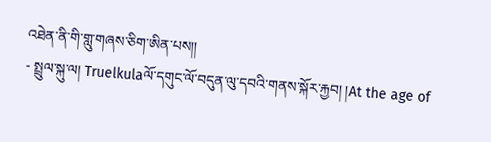འཐེན་ནི་གི་གླུ་གཞས་ཅིག་ཨིན་པས།།
- སྤྲུལ་སྐུ་ལ། Truelkulaལོ་དགུང་ལོ་བདུན་ལུ་དབའི་གནས་སྐོར་རྐྱབ། །At the age of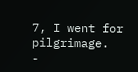7, I went for pilgrimage.
-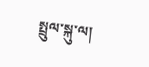སྤྲུལ་སྐུ་ལ།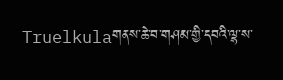Truelkulaགནས་ཆེ་བ་གཤམ་གྱི་དབའི་ལྷ་ས་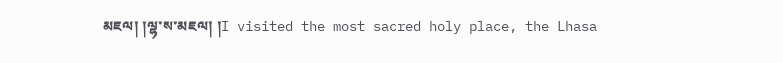མཇལ། །ལྷ་ས་མཇལ། །I visited the most sacred holy place, the Lhasa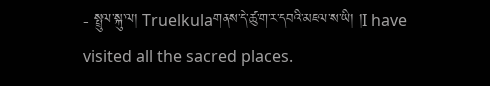- སྤྲུལ་སྐུ་ལ། Truelkulaགནས་དེ་ཚུ་ག་ར་དབའི་མཇལ་ས་ཡི། །I have visited all the sacred places.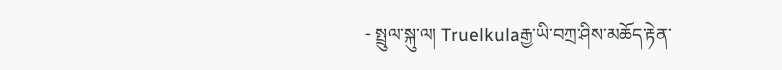- སྤྲུལ་སྐུ་ལ། Truelkulaརྒྱ་ཡི་བཀྲ་ཤིས་མཆོད་རྟེན་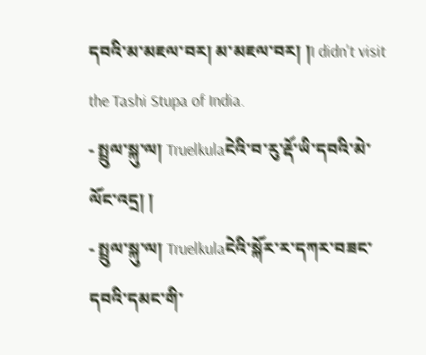དབའི་མ་མཇལ་བར། མ་མཇལ་བར། །I didn't visit the Tashi Stupa of India.
- སྤྲུལ་སྐུ་ལ། Truelkulaངེའི་བ་རུ་རྡོ་ཡི་དབའི་མེ་ལོང་འདྲ། །
- སྤྲུལ་སྐུ་ལ། Truelkulaངེའི་སྐོར་ར་དཀར་བཟང་དབའི་དམང་གི་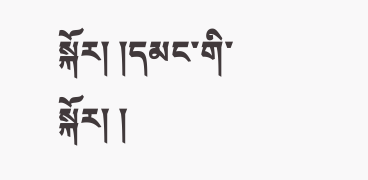སྐོར། །དམང་གི་སྐོར། །